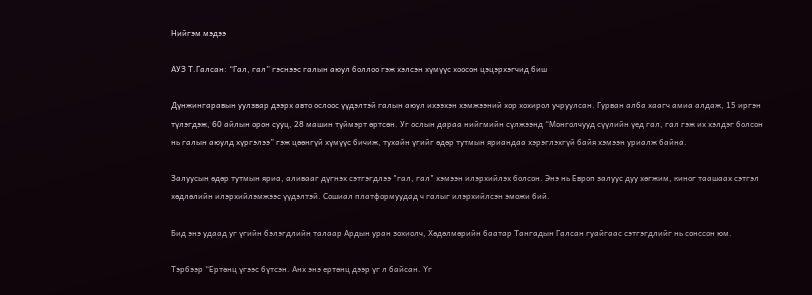Нийгэм мэдээ

АУЗ Т.Галсан: “Гал, гал” гэснээс галын аюул боллоо гэж хэлсэн хүмүүс хоосон цэцэрхэгчид биш

Дүнжингаравын уулзвар дээрх авто ослоос үүдэлтэй галын аюул ихээхэн хэмжээний хор хохирол учруулсан. Гурван алба хаагч амиа алдаж, 15 иргэн түлэгдэж, 60 айлын орон сууц, 28 машин түймэрт өртсөн. Уг ослын дараа нийгмийн сүлжээнд “Монголчууд сүүлийн үед гал, гал гэж их хэлдэг болсон нь галын аюулд хүргэлээ” гэж цөөнгүй хүмүүс бичиж, тухайн үгийг өдөр тутмын яриандаа хэрэглэхгүй байя хэмээн уриалж байна.

Залуусын өдөр тутмын яриа, аливааг дүгнэх сэтгэгдлээ "гал, гал" хэмээн илэрхийлэх болсон. Энэ нь Европ залуус дуу хөгжим, киног таашаах сэтгэл хөдлөлийн илэрхийлэмжээс үүдэлтэй. Сошиал платформуудад ч галыг илэрхийлсэн эможи бий.

Бид энэ удаад уг үгийн бэлэгдлийн талаар Ардын уран зохиолч, Хөдөлмөрийн баатар Тангадын Галсан гуайгаас сэтгэгдлийг нь сонссон юм.

Тэрбээр “Ертөнц үгээс бүтсэн. Анх энэ ертөнц дээр үг л байсан. Үг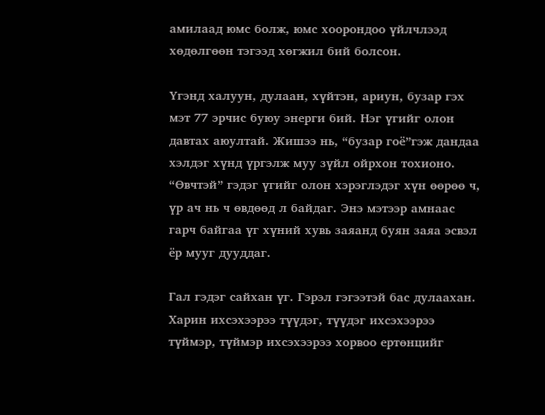амилаад юмс болж, юмс хоорондоо үйлчлээд хөдөлгөөн тэгээд хөгжил бий болсон.

Үгэнд халуун, дулаан, хүйтэн, ариун, бузар гэх мэт 77 эрчис буюу энерги бий. Нэг үгийг олон давтах аюултай. Жишээ нь, “бузар гоё”гэж дандаа хэлдэг хүнд үргэлж муу зүйл ойрхон тохионо. “Өвчтэй” гэдэг үгийг олон хэрэглэдэг хүн өөрөө ч, үр ач нь ч өвдөөд л байдаг. Энэ мэтээр амнаас гарч байгаа үг хүний хувь заяанд буян заяа эсвэл ёр мууг дууддаг.

Гал гэдэг сайхан үг. Гэрэл гэгээтэй бас дулаахан. Харин ихсэхээрээ түүдэг, түүдэг ихсэхээрээ түймэр, түймэр ихсэхээрээ хорвоо ертөнцийг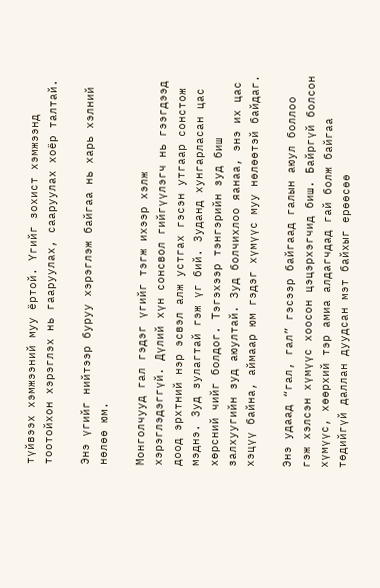түйвээх хэмжээний муу ёртой. Үгийг зохист хэмжээнд тоотойхон хэрэглэх нь гааруулах, сааруулах хоёр талтай.

Энэ үгийг нийтээр буруу хэрэглэж байгаа нь харь хэлний нөлөө юм.

Монголчууд гал гэдэг үгийг тэгж ихээр хэлж хэрэглэдэггүй. Дүлий хүн сонсвол гийгүүлэгч нь гээгдээд доод эрхтний нэр эсвэл алж устгах гэсэн утгаар сонстож мэднэ. Зуд зулагтай гэж үг бий. Зуданд хунгарласан цас хөрсний чийг болдог. Тэгэхээр тэнгэрийн зуд биш залхуугийн зуд аюултай. Зуд болчихлоо яанаа, энэ их цас хэцүү байна, аймаар юм гэдэг хүмүүс муу нөлөөтэй байдаг.

Энэ удаад “гал, гал” гэсээр байгаад галын аюул боллоо гэж хэлсэн хүмүүс хоосон цэцэрхэгчид биш. Байргүй болсон хүмүүс, хөөрхий тэр амиа алдагчдад гай болж байгаа төдийгүй даллан дуудсан мэт байхыг ерөөсөө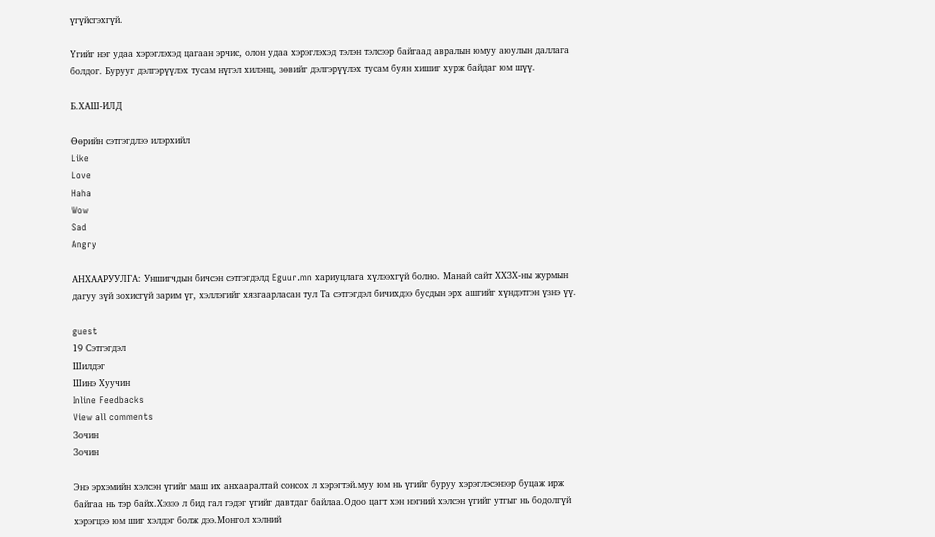үгүйсгэхгүй.

Үгийг нэг удаа хэрэглэхэд цагаан эрчис, олон удаа хэрэглэхэд тэлэн тэлсээр байгаад авралын юмуу аюулын даллага болдог. Бурууг дэлгэрүүлэх тусам нүгэл хилэнц, зөвийг дэлгэрүүлэх тусам буян хишиг хурж байдаг юм шүү.

Б.ХАШ-ИЛД

Өөрийн сэтгэгдлээ илэрхийл
Like
Love
Haha
Wow
Sad
Angry

АНХААРУУЛГА: Уншигчдын бичсэн сэтгэгдэлд Eguur.mn хариуцлага хүлээхгүй болно. Манай сайт ХХЗХ-ны журмын дагуу зүй зохисгүй зарим үг, хэллэгийг хязгаарласан тул Та сэтгэгдэл бичихдээ бусдын эрх ашгийг хүндэтгэн үзнэ үү.

guest
19 Сэтгэгдэл
Шилдэг
Шинэ Хуучин
Inline Feedbacks
View all comments
Зочин
Зочин

Энэ эрхэмийн хэлсэн үгийг маш их анхааралтай сонсох л хэрэгтэй.муу юм нь үгийг буруу хэрэглэсэнээр буцаж ирж байгаа нь тэр байх.Хэзээ л бид гал гэдэг үгийг давтдаг байлаа.Одоо цагт хэн нэгний хэлсэн үгийг утгыг нь бодолгүй хэрэгцээ юм шиг хэлдэг болж дээ.Монгол хэлний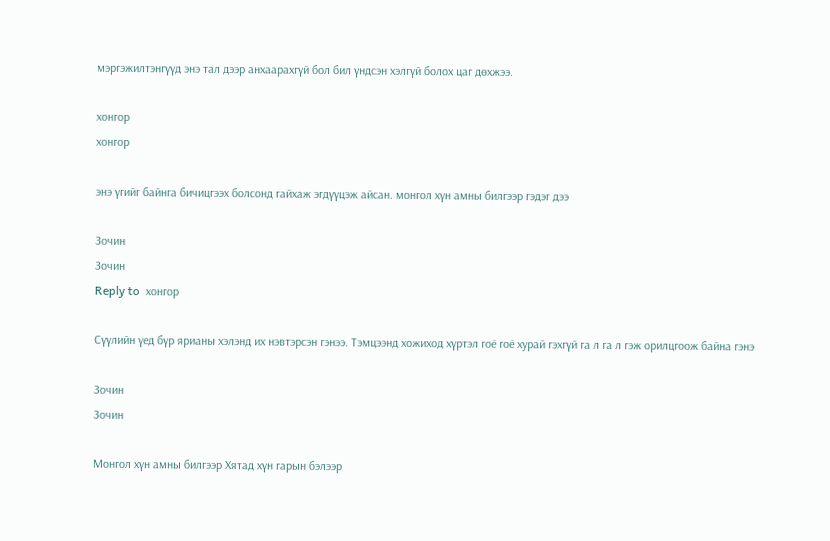мэргэжилтэнгүүд энэ тал дээр анхаарахгүй бол бил үндсэн хэлгүй болох цаг дөхжээ.

хонгор
хонгор

энэ үгийг байнга бичицгээх болсонд гайхаж эгдүүцэж айсан. монгол хүн амны билгээр гэдэг дээ

Зочин
Зочин
Reply to  хонгор

Сүүлийн үeд бүр ярианы хэлэнд их нэвтэрсэн гэнээ. Тэмцээнд хожиход хүртэл гоё гоё хурай гэхгүй га л га л гэж орилцгоож байна гэнэ

Зочин
Зочин

Монгол хүн амны билгээр Хятад хүн гарын бэлээр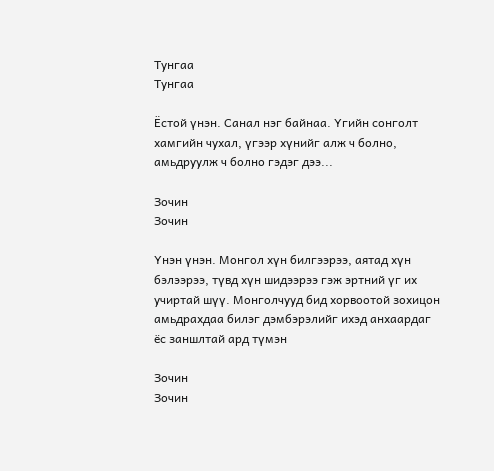Тунгаа
Тунгаа

Ёстой үнэн. Санал нэг байнаа. Үгийн сонголт хамгийн чухал, үгээр хүнийг алж ч болно, амьдруулж ч болно гэдэг дээ...

Зочин
Зочин

Үнэн үнэн. Монгол хүн билгээрээ, аятад хүн бэлээрээ, түвд хүн шидээрээ гэж эртний үг их учиртай шүү. Монголчууд бид хорвоотой зохицон амьдрахдаа билэг дэмбэрэлийг ихэд анхаардаг ёс заншлтай ард түмэн

Зочин
Зочин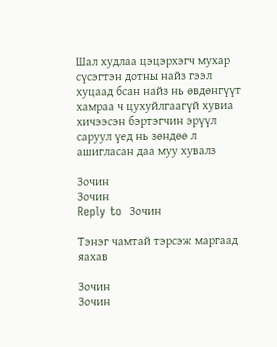Шал худлаа цэцэрхэгч мухар сүсэгтэн дотны найз гээл хуцаад бсан найз нь өвдөнгүүт хамраа ч цухуйлгаагүй хувиа хичээсэн бэртэгчин эрүүл саруул үед нь зөндөө л ашигласан даа муу хувалз

Зочин
Зочин
Reply to  Зочин

Тэнэг чамтай тэрсэж маргаад яахав

Зочин
Зочин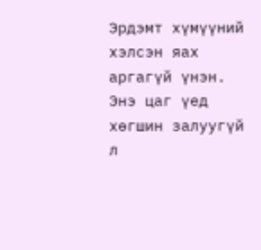Эрдэмт хүмүүний хэлсэн яах аргагүй үнэн.
Энэ цаг үед хөгшин залуугүй л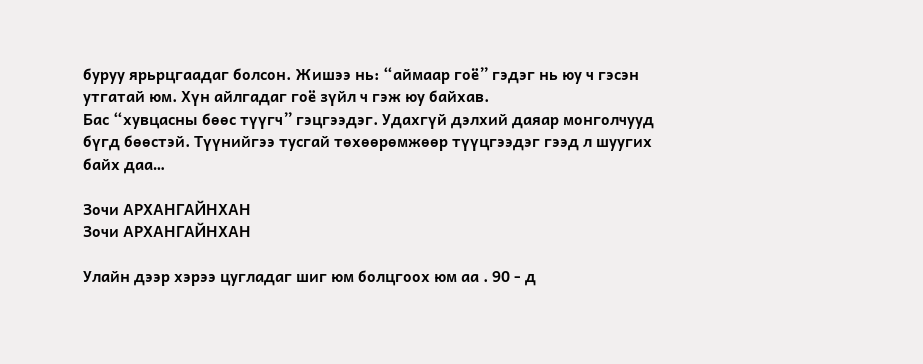буруу ярьрцгаадаг болсон. Жишээ нь: “аймаар гоё” гэдэг нь юу ч гэсэн утгатай юм. Хүн айлгадаг гоё зүйл ч гэж юу байхав.
Бас “хувцасны бөөс түүгч” гэцгээдэг. Удахгүй дэлхий даяар монголчууд бүгд бөөстэй. Түүнийгээ тусгай төхөөрөмжөөр түүцгээдэг гээд л шуугих байх даа…

Зочи АРХАНГАЙНХАН
Зочи АРХАНГАЙНХАН

Улайн дээр хэрээ цугладаг шиг юм болцгоох юм аа . 90 - д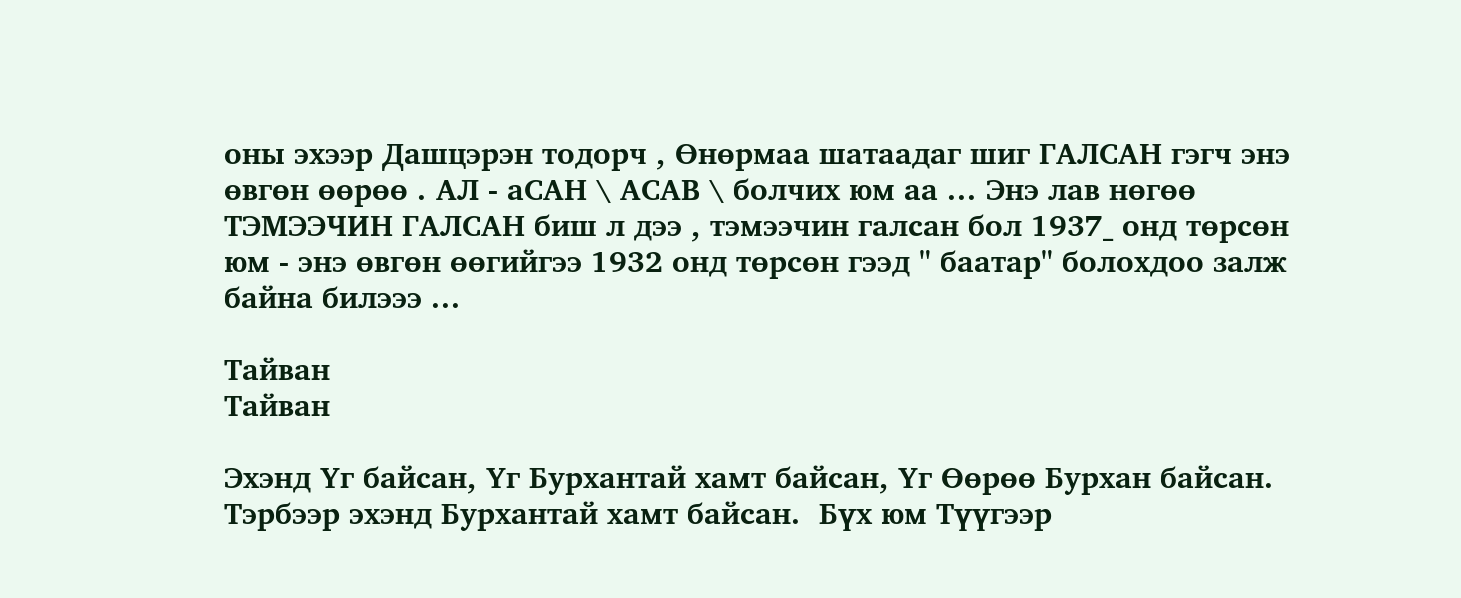оны эхээр Дашцэрэн тодорч , Өнөрмаа шатаадаг шиг ГАЛСАН гэгч энэ өвгөн өөрөө . АЛ - аСАН \ АСАВ \ болчих юм аа ... Энэ лав нөгөө ТЭМЭЭЧИН ГАЛСАН биш л дээ , тэмээчин галсан бол 1937_ онд төрсөн юм - энэ өвгөн өөгийгээ 1932 онд төрсөн гээд " баатар" болохдоо залж байна билэээ ...

Тайван
Тайван

Эхэнд Үг байсан, Үг Бурхантай хамт байсан, Үг Өөрөө Бурхан байсан. Тэрбээр эхэнд Бурхантай хамт байсан.  Бүх юм Түүгээр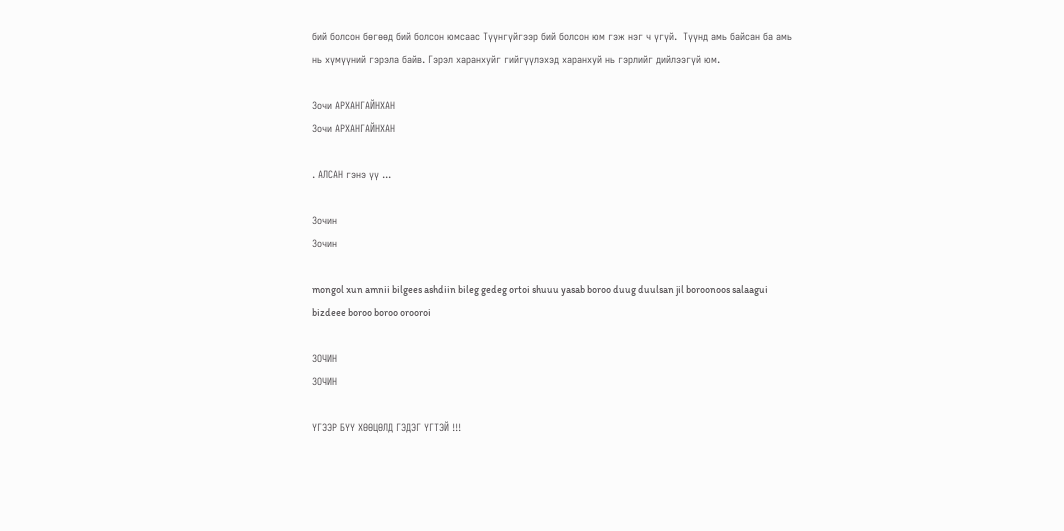бий болсон бөгөөд бий болсон юмсаас Түүнгүйгээр бий болсон юм гэж нэг ч үгүй.  Түүнд амь байсан ба амь нь хүмүүний гэрэлa байв. Гэрэл харанхуйг гийгүүлэхэд харанхуй нь гэрлийг дийлээгүй юм.

Зочи АРХАНГАЙНХАН
Зочи АРХАНГАЙНХАН

. АЛСАН гэнэ үү ...

Зочин
Зочин

mongol xun amnii bilgees ashdiin bileg gedeg ortoi shuuu yasab boroo duug duulsan jil boroonoos salaagui bizdeee boroo boroo orooroi

ЗОЧИН
ЗОЧИН

ҮГЭЭР БҮҮ ХӨӨЦӨЛД ГЭДЭГ ҮГТЭЙ !!!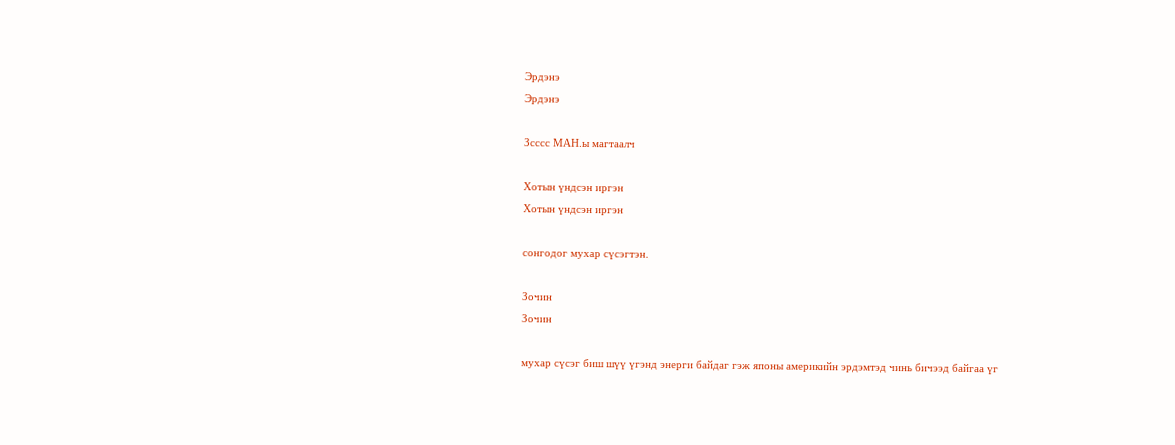Эрдэнэ
Эрдэнэ

Зсссс МАН.ы магтаалч

Хотын үндсэн иргэн
Хотын үндсэн иргэн

сонгодог мухар сүсэгтэн.

Зочин
Зочин

мухар сүсэг биш шүү үгэнд энерги байдаг гэж японы америкийн эрдэмтэд чинь бичээд байгаа үг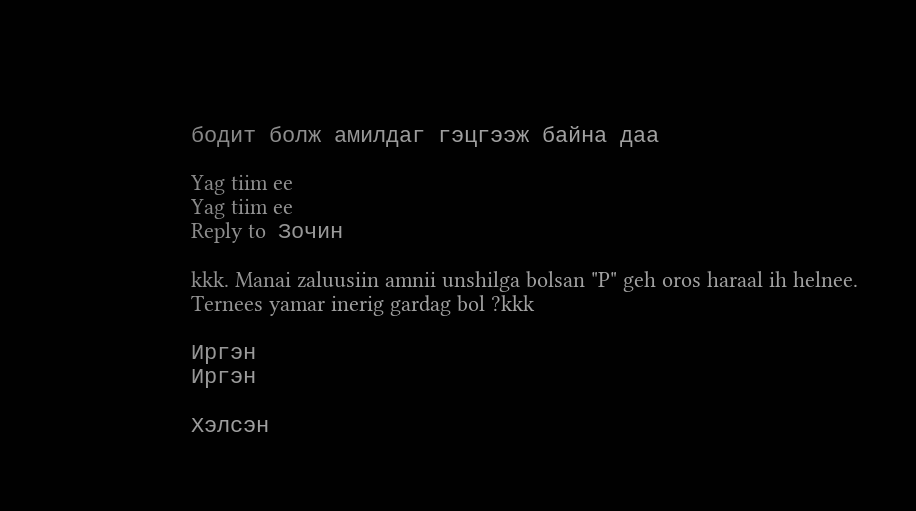бодит болж амилдаг гэцгээж байна даа

Yag tiim ee
Yag tiim ee
Reply to  Зочин

kkk. Manai zaluusiin amnii unshilga bolsan "P" geh oros haraal ih helnee. Ternees yamar inerig gardag bol ?kkk

Иргэн
Иргэн

Хэлсэн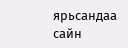ярьсандаа сайн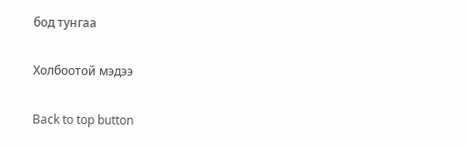бод тунгаа

Холбоотой мэдээ

Back to top button